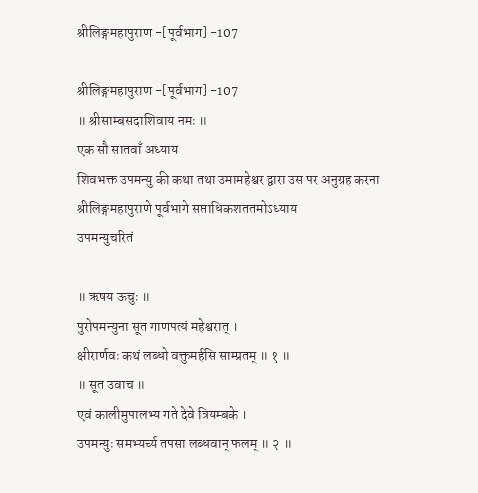श्रीलिङ्गमहापुराण -[पूर्वभाग] -107

श्रीलिङ्गमहापुराण -[पूर्वभाग] -107
॥ श्रीसाम्बसदाशिवाय नमः ॥
एक सौ सातवाँ अध्याय
शिवभक्त उपमन्यु की कथा तथा उमामहेश्वर द्वारा उस पर अनुग्रह करना
श्रीलिङ्गमहापुराणे पूर्वभागे सप्ताधिकशततमोऽध्याय
उपमन्युचरितं

॥ ऋषय ऊचुः ॥
पुरोपमन्युना सूत गाणपत्यं महेश्वरात् ।
क्षीरार्णवः कथं लब्धो वक्तुमर्हसि साम्प्रतम् ॥ १ ॥
॥ सूत उवाच ॥
एवं कालीमुपालभ्य गते देवे त्रियम्बके ।
उपमन्युः समभ्यर्च्य तपसा लब्धवान् फलम् ॥ २ ॥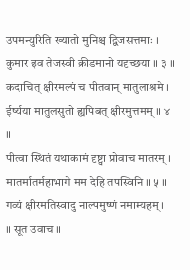उपमन्युरिति ख्यातो मुनिश्च द्विजसत्तमाः ।
कुमार इव तेजस्वी क्रीडमानो यदृच्छया ॥ ३ ॥
कदाचित् क्षीरमल्पं च पीतवान् मातुलाश्रमे ।
ईर्ष्यया मातुलसुतो ह्यपिबत् क्षीरमुत्तमम् ॥ ४ ॥
पीत्वा स्थितं यथाकामं दृष्ट्वा प्रोवाच मातरम् ।
मातर्मातर्महाभागे मम देहि तपस्विनि ॥ ५ ॥
गव्यं क्षीरमतिस्वादु नाल्पमुष्णं नमाम्यहम् ।
॥ सूत उवाच ॥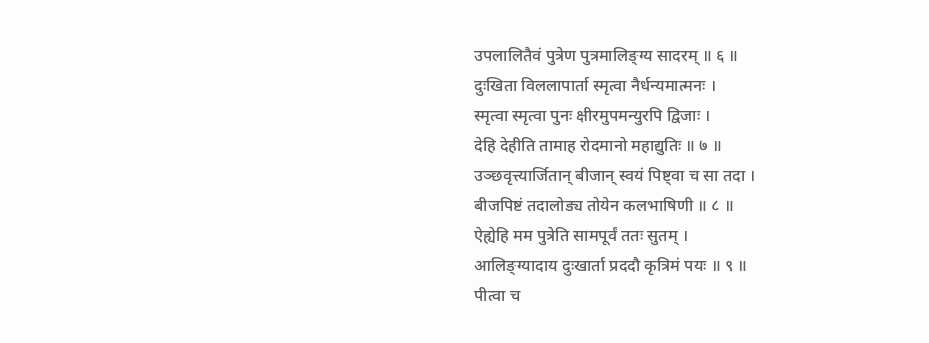उपलालितैवं पुत्रेण पुत्रमालिङ्ग्य सादरम् ॥ ६ ॥
दुःखिता विललापार्ता स्मृत्वा नैर्धन्यमात्मनः ।
स्मृत्वा स्मृत्वा पुनः क्षीरमुपमन्युरपि द्विजाः ।
देहि देहीति तामाह रोदमानो महाद्युतिः ॥ ७ ॥
उञ्छवृत्त्यार्जितान् बीजान् स्वयं पिष्ट्वा च सा तदा ।
बीजपिष्टं तदालोड्य तोयेन कलभाषिणी ॥ ८ ॥
ऐह्येहि मम पुत्रेति सामपूर्वं ततः सुतम् ।
आलिङ्ग्यादाय दुःखार्ता प्रददौ कृत्रिमं पयः ॥ ९ ॥
पीत्वा च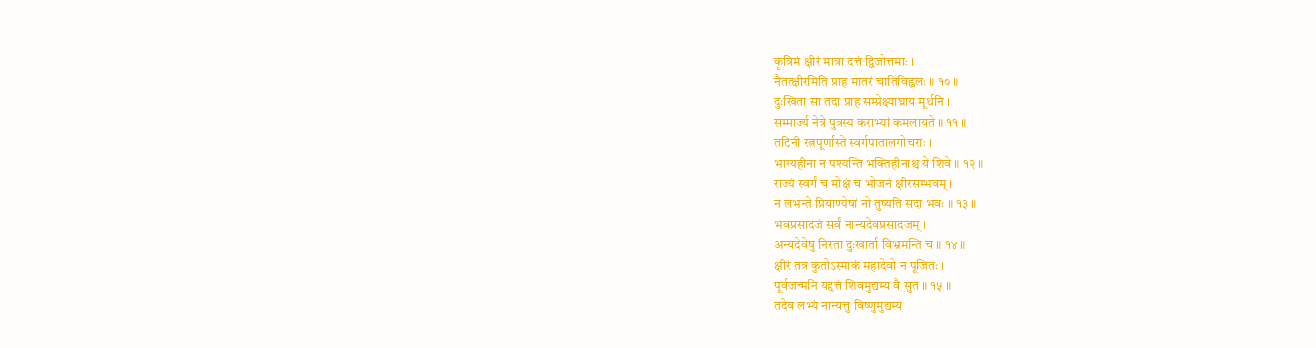कृत्रिमं क्षीरं मात्रा दत्तं द्विजोत्तमाः ।
नैतत्क्षीरमिति प्राह मातरं चातिविह्वलः ॥ १० ॥
दुःखिता सा तदा प्राह सम्प्रेक्ष्याघ्राय मूर्धनि ।
सम्मार्ज्य नेत्रे पुत्रस्य कराभ्यां कमलायते ॥ ११ ॥
तटिनी रत्नपूर्णास्ते स्वर्गपातालगोचराः ।
भाग्यहीना न पश्यन्ति भक्तिहीनाश्च ये शिवे ॥ १२ ॥
राज्यं स्वर्गं च मोक्षं च भोजनं क्षीरसम्भवम् ।
न लभन्ते प्रियाण्येषां नो तुष्यति सदा भवः ॥ १३ ॥
भवप्रसादजं सर्वं नान्यदेवप्रसादजम् ।
अन्यदेवेषु निरता दुःखार्ता विभ्रमन्ति च ॥ १४ ॥
क्षीरं तत्र कुतोऽस्माकं महादेवो न पूजितः ।
पूर्वजन्मनि यद्दत्तं शिवमुद्यम्य वै सुत ॥ १५ ॥
तदेव लभ्यं नान्यत्तु विष्णुमुद्यम्य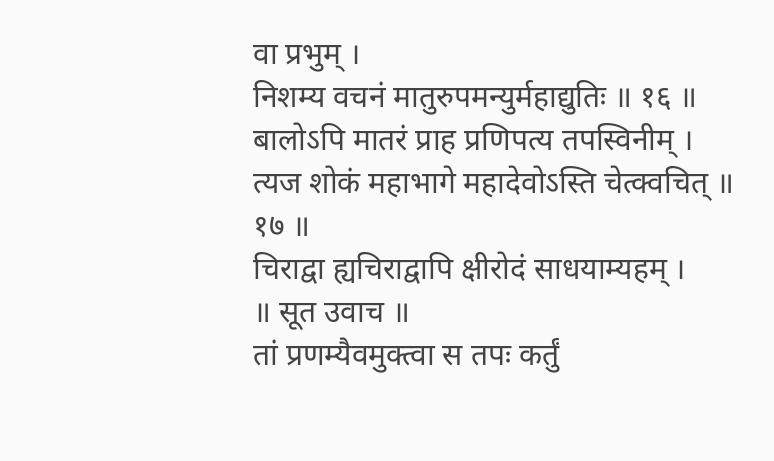वा प्रभुम् ।
निशम्य वचनं मातुरुपमन्युर्महाद्युतिः ॥ १६ ॥
बालोऽपि मातरं प्राह प्रणिपत्य तपस्विनीम् ।
त्यज शोकं महाभागे महादेवोऽस्ति चेत्क्वचित् ॥ १७ ॥
चिराद्वा ह्यचिराद्वापि क्षीरोदं साधयाम्यहम् ।
॥ सूत उवाच ॥
तां प्रणम्यैवमुक्त्वा स तपः कर्तुं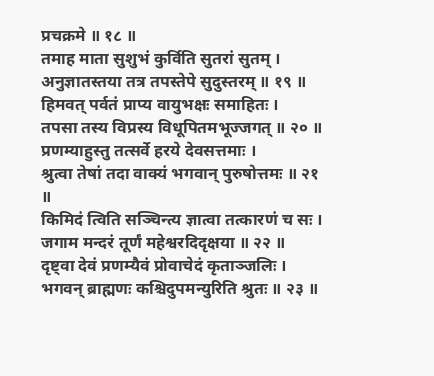प्रचक्रमे ॥ १८ ॥
तमाह माता सुशुभं कुर्विति सुतरां सुतम् ।
अनुज्ञातस्तया तत्र तपस्तेपे सुदुस्तरम् ॥ १९ ॥
हिमवत् पर्वतं प्राप्य वायुभक्षः समाहितः ।
तपसा तस्य विप्रस्य विधूपितमभूज्जगत् ॥ २० ॥
प्रणम्याहुस्तु तत्सर्वे हरये देवसत्तमाः ।
श्रुत्वा तेषां तदा वाक्यं भगवान् पुरुषोत्तमः ॥ २१ ॥
किमिदं त्विति सञ्चिन्त्य ज्ञात्वा तत्कारणं च सः ।
जगाम मन्दरं तूर्णं महेश्वरदिदृक्षया ॥ २२ ॥
दृष्ट्वा देवं प्रणम्यैवं प्रोवाचेदं कृताञ्जलिः ।
भगवन् ब्राह्मणः कश्चिदुपमन्युरिति श्रुतः ॥ २३ ॥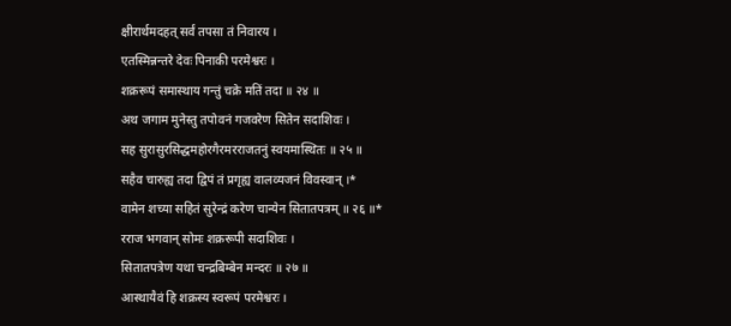क्षीरार्थमदहत् सर्वं तपसा तं निवारय ।
एतस्मिन्नन्तरे देवः पिनाकी परमेश्वरः ।
शक्ररूपं समास्थाय गन्तुं चक्रे मतिं तदा ॥ २४ ॥
अथ जगाम मुनेस्तु तपोवनं गजवरेण सितेन सदाशिवः ।
सह सुरासुरसिद्धमहोरगैरमरराजतनुं स्वयमास्थितः ॥ २५ ॥
सहैव चारुह्य तदा द्विपं तं प्रगृह्य वालव्यजनं विवस्वान् ।*
वामेन शच्या सहितं सुरेन्द्रं करेण चान्येन सितातपत्रम् ॥ २६ ॥*
रराज भगवान् सोमः शक्ररूपी सदाशिवः ।
सितातपत्रेण यथा चन्द्रबिम्बेन मन्दरः ॥ २७ ॥
आस्थायैवं हि शक्रस्य स्वरूपं परमेश्वरः ।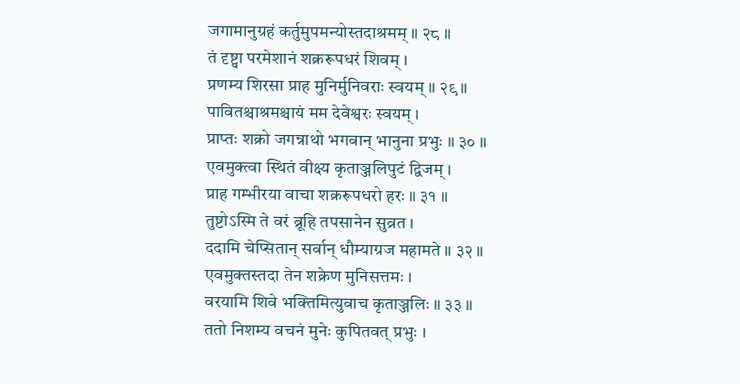जगामानुग्रहं कर्तुमुपमन्योस्तदाश्रमम् ॥ २८ ॥
तं दृष्ट्वा परमेशानं शक्ररूपधरं शिवम् ।
प्रणम्य शिरसा प्राह मुनिर्मुनिवराः स्वयम् ॥ २९ ॥
पावितश्चाश्रमश्चायं मम देवेश्वरः स्वयम् ।
प्राप्तः शक्रो जगन्नाथो भगवान् भानुना प्रभुः ॥ ३० ॥
एवमुक्त्वा स्थितं वीक्ष्य कृताञ्जलिपुटं द्विजम् ।
प्राह गम्भीरया वाचा शक्ररूपधरो हरः ॥ ३१ ॥
तुष्टोऽस्मि ते वरं ब्रूहि तपसानेन सुव्रत ।
ददामि चेप्सितान् सर्वान् धौम्याग्रज महामते ॥ ३२ ॥
एवमुक्तस्तदा तेन शक्रेण मुनिसत्तमः ।
वरयामि शिवे भक्तिमित्युवाच कृताञ्जलिः ॥ ३३ ॥
ततो निशम्य वचनं मुनेः कुपितवत् प्रभुः ।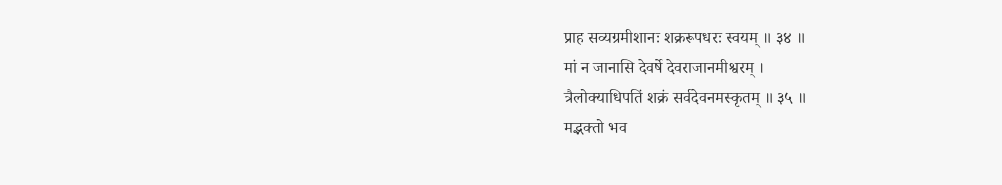प्राह सव्यग्रमीशानः शक्ररूपधरः स्वयम् ॥ ३४ ॥
मां न जानासि देवर्षे देवराजानमीश्वरम् ।
त्रैलोक्याधिपतिं शक्रं सर्वदेवनमस्कृतम् ॥ ३५ ॥
मद्भक्तो भव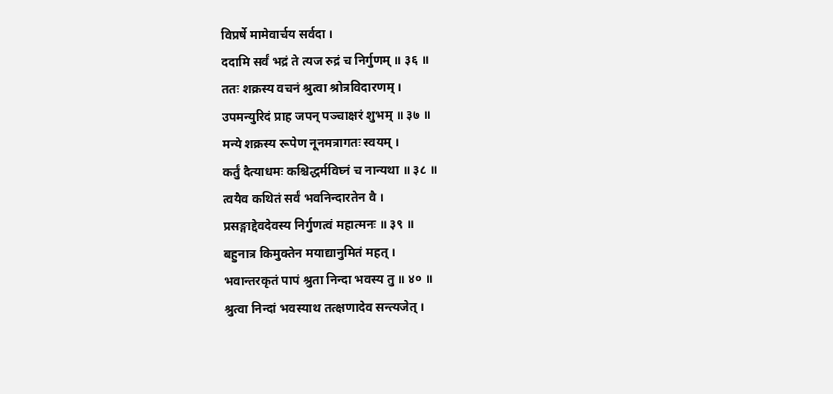विप्रर्षे मामेवार्चय सर्वदा ।
ददामि सर्वं भद्रं ते त्यज रुद्रं च निर्गुणम् ॥ ३६ ॥
ततः शक्रस्य वचनं श्रुत्वा श्रोत्रविदारणम् ।
उपमन्युरिदं प्राह जपन् पञ्चाक्षरं शुभम् ॥ ३७ ॥
मन्ये शक्रस्य रूपेण नूनमत्रागतः स्वयम् ।
कर्तुं दैत्याधमः कश्चिद्धर्मविघ्नं च नान्यथा ॥ ३८ ॥
त्वयैव कथितं सर्वं भवनिन्दारतेन वै ।
प्रसङ्गाद्देवदेवस्य निर्गुणत्वं महात्मनः ॥ ३९ ॥
बहुनात्र किमुक्तेन मयाद्यानुमितं महत् ।
भवान्तरकृतं पापं श्रुता निन्दा भवस्य तु ॥ ४० ॥
श्रुत्वा निन्दां भवस्याथ तत्क्षणादेव सन्त्यजेत् ।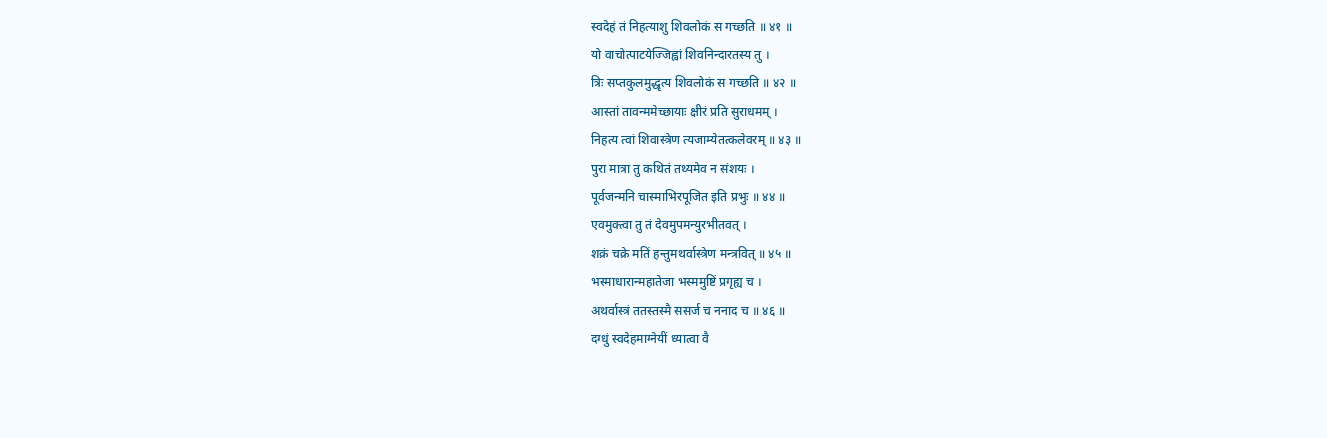स्वदेहं तं निहत्याशु शिवलोकं स गच्छति ॥ ४१ ॥
यो वाचोत्पाटयेज्जिह्वां शिवनिन्दारतस्य तु ।
त्रिः सप्तकुलमुद्धृत्य शिवलोकं स गच्छति ॥ ४२ ॥
आस्तां तावन्ममेच्छायाः क्षीरं प्रति सुराधमम् ।
निहत्य त्वां शिवास्त्रेण त्यजाम्येतत्कलेवरम् ॥ ४३ ॥
पुरा मात्रा तु कथितं तथ्यमेव न संशयः ।
पूर्वजन्मनि चास्माभिरपूजित इति प्रभुः ॥ ४४ ॥
एवमुक्त्वा तु तं देवमुपमन्युरभीतवत् ।
शक्रं चक्रे मतिं हन्तुमथर्वास्त्रेण मन्त्रवित् ॥ ४५ ॥
भस्माधारान्महातेजा भस्ममुष्टिं प्रगृह्य च ।
अथर्वास्त्रं ततस्तस्मै ससर्ज च ननाद च ॥ ४६ ॥
दग्धुं स्वदेहमाग्नेयीं ध्यात्वा वै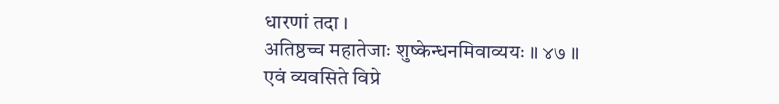धारणां तदा ।
अतिष्ठच्च महातेजाः शुष्केन्धनमिवाव्ययः ॥ ४७ ॥
एवं व्यवसिते विप्रे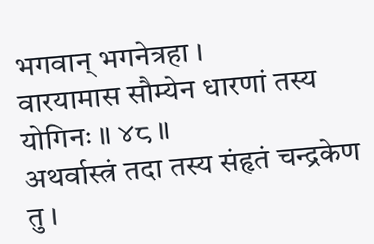भगवान् भगनेत्रहा ।
वारयामास सौम्येन धारणां तस्य योगिनः ॥ ४८ ॥
अथर्वास्त्रं तदा तस्य संहृतं चन्द्रकेण तु ।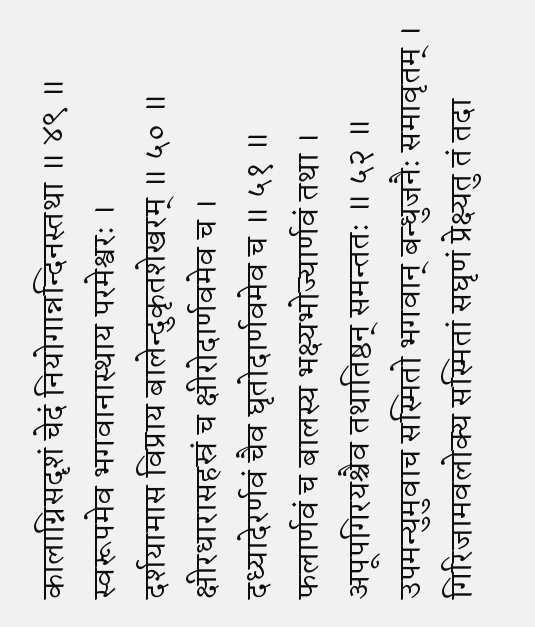कालाग्निसदृशं चेदं नियोगान्नन्दिनस्तथा ॥ ४९ ॥
स्वरूपमेव भगवानास्थाय परमेश्वरः ।
दर्शयामास विप्राय बालेन्दुकृतशेखरम् ॥ ५० ॥
क्षीरधारासहस्रं च क्षीरोदार्णवमेव च ।
दध्यादेरर्णवं चैव घृतोदार्णवमेव च ॥ ५१ ॥
फलार्णवं च बालस्य भक्ष्यभोज्यार्णवं तथा ।
अपूपगिरयश्चैव तथातिष्ठन् समन्ततः ॥ ५२ ॥
उपमन्युमुवाच सस्मितो भगवान् बन्धुजनैः समावृतम् ।
गिरिजामवलोक्य सस्मितां सघृणं प्रेक्ष्यतु तं तदा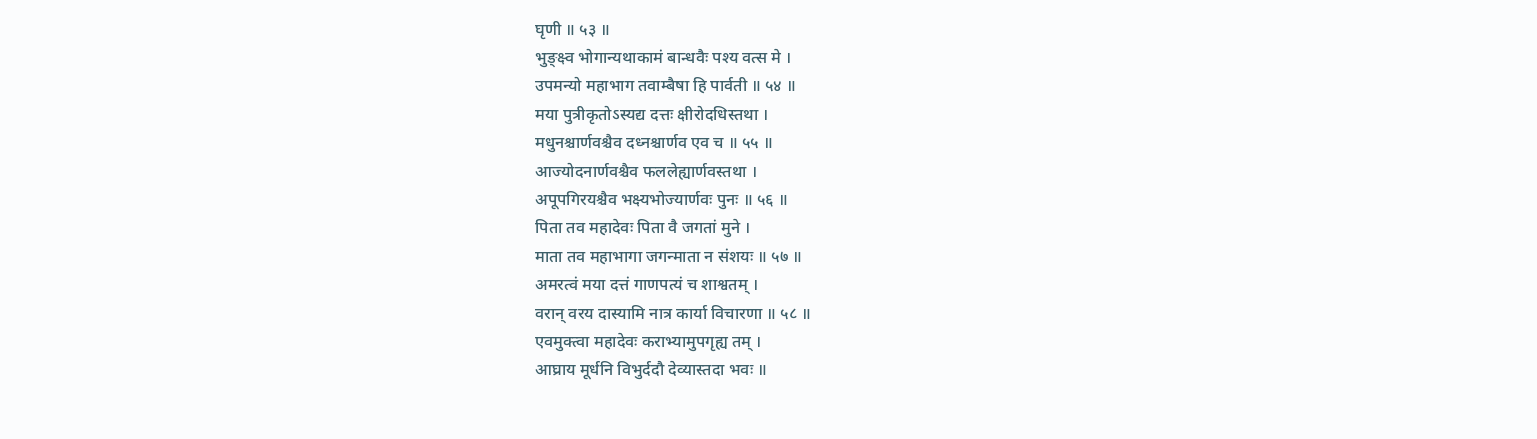घृणी ॥ ५३ ॥
भुङ्क्ष्व भोगान्यथाकामं बान्धवैः पश्य वत्स मे ।
उपमन्यो महाभाग तवाम्बैषा हि पार्वती ॥ ५४ ॥
मया पुत्रीकृतोऽस्यद्य दत्तः क्षीरोदधिस्तथा ।
मधुनश्चार्णवश्चैव दध्नश्चार्णव एव च ॥ ५५ ॥
आज्योदनार्णवश्चैव फललेह्यार्णवस्तथा ।
अपूपगिरयश्चैव भक्ष्यभोज्यार्णवः पुनः ॥ ५६ ॥
पिता तव महादेवः पिता वै जगतां मुने ।
माता तव महाभागा जगन्माता न संशयः ॥ ५७ ॥
अमरत्वं मया दत्तं गाणपत्यं च शाश्वतम् ।
वरान् वरय दास्यामि नात्र कार्या विचारणा ॥ ५८ ॥
एवमुक्त्वा महादेवः कराभ्यामुपगृह्य तम् ।
आघ्राय मूर्धनि विभुर्ददौ देव्यास्तदा भवः ॥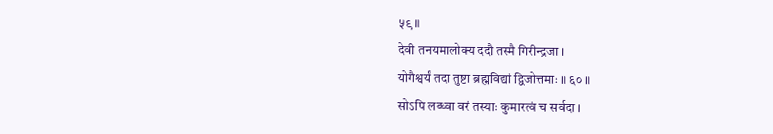५९ ॥
देवी तनयमालोक्य ददौ तस्मै गिरीन्द्रजा ।
योगैश्वर्यं तदा तुष्टा ब्रह्मविद्यां द्विजोत्तमाः ॥ ६० ॥
सोऽपि लब्ध्वा वरं तस्याः कुमारत्वं च सर्वदा ।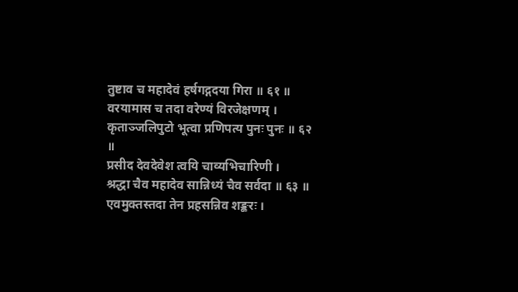तुष्टाव च महादेवं हर्षगद्गदया गिरा ॥ ६१ ॥
वरयामास च तदा वरेण्यं विरजेक्षणम् ।
कृताञ्जलिपुटो भूत्वा प्रणिपत्य पुनः पुनः ॥ ६२ ॥
प्रसीद देवदेवेश त्वयि चाव्यभिचारिणी ।
श्रद्धा चैव महादेव सान्निध्यं चैव सर्वदा ॥ ६३ ॥
एवमुक्तस्तदा तेन प्रहसन्निव शङ्करः ।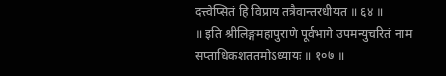दत्त्वेप्सितं हि विप्राय तत्रैवान्तरधीयत ॥ ६४ ॥
॥ इति श्रीलिङ्गमहापुराणे पूर्वभागे उपमन्युचरितं नाम सप्ताधिकशततमोऽध्यायः ॥ १०७ ॥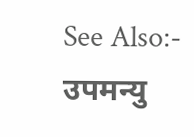See Also:- उपमन्यु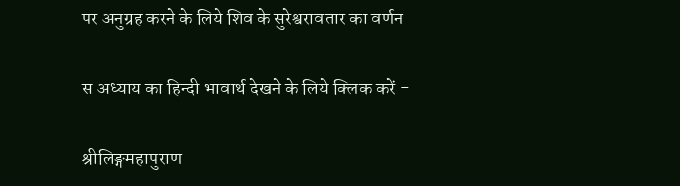पर अनुग्रह करने के लिये शिव के सुरेश्वरावतार का वर्णन

स अध्याय का हिन्दी भावार्थ देखने के लिये क्लिक करें -

श्रीलिङ्गमहापुराण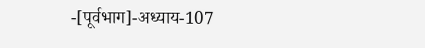-[पूर्वभाग]-अध्याय-107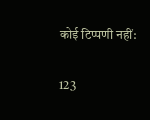कोई टिप्पणी नहीं:

123